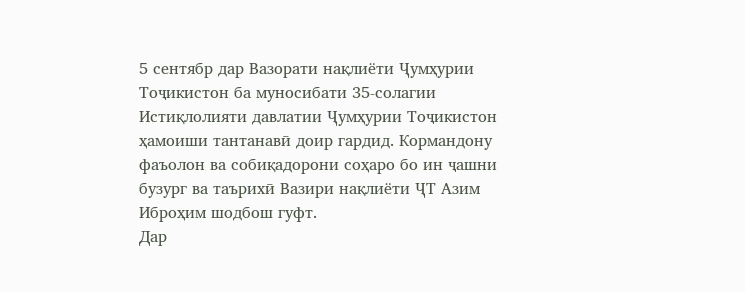5 сентябр дар Вазорати нақлиёти Ҷумҳурии Тоҷикистон ба муносибати 35-солагии Истиқлолияти давлатии Ҷумҳурии Тоҷикистон ҳамоиши тантанавӣ доир гардид. Кормандону фаъолон ва собиқадорони соҳаро бо ин ҷашни бузург ва таърихӣ Вазири нақлиёти ҶТ Азим Иброҳим шодбош гуфт.
Дар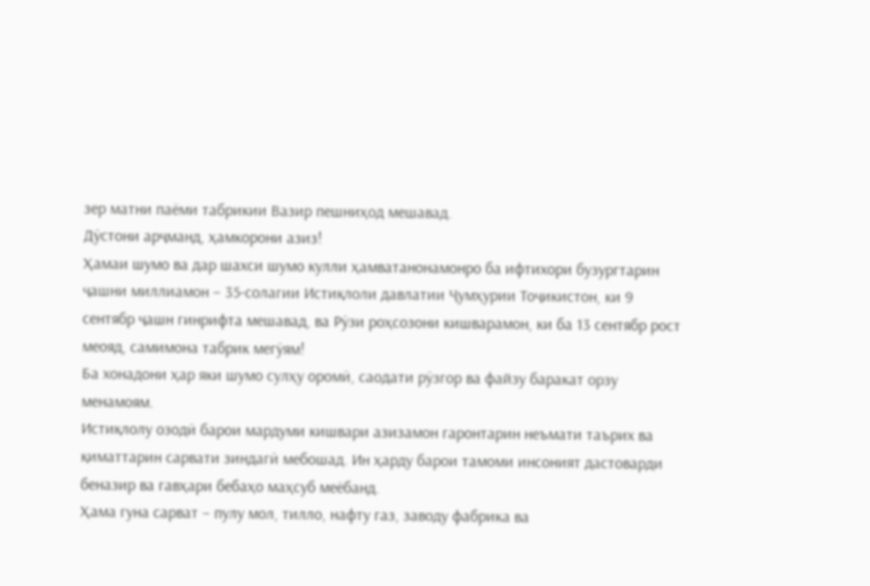зер матни паёми табрикии Вазир пешниҳод мешавад.
Дӯстони арҷманд, ҳамкорони азиз!
Ҳамаи шумо ва дар шахси шумо кулли ҳамватанонамонро ба ифтихори бузургтарин ҷашни миллиамон – 35-солагии Истиқлоли давлатии Ҷумҳурии Тоҷикистон, ки 9 сентябр ҷашн гинрифта мешавад, ва Рӯзи роҳсозони кишварамон, ки ба 13 сентябр рост меояд, самимона табрик мегӯям!
Ба хонадони ҳар яки шумо сулҳу оромӣ, саодати рӯзгор ва файзу баракат орзу менамоям.
Истиқлолу озодӣ барои мардуми кишвари азизамон гаронтарин неъмати таърих ва қиматтарин сарвати зиндагӣ мебошад. Ин ҳарду барои тамоми инсоният дастоварди беназир ва гавҳари бебаҳо маҳсуб меёбанд.
Ҳама гуна сарват – пулу мол, тилло, нафту газ, заводу фабрика ва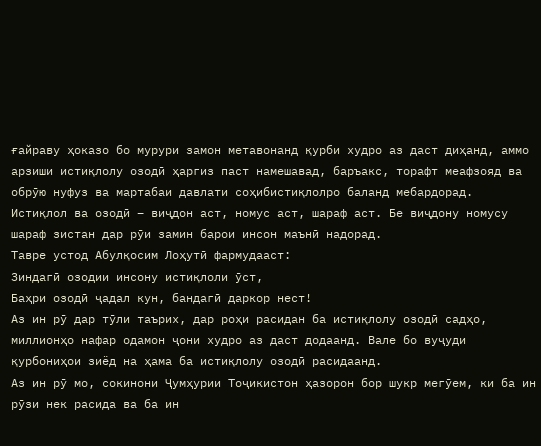ғайраву ҳоказо бо мурури замон метавонанд қурби худро аз даст диҳанд, аммо арзиши истиқлолу озодӣ ҳаргиз паст намешавад, баръакс, торафт меафзояд ва обрӯю нуфуз ва мартабаи давлати соҳибистиқлолро баланд мебардорад.
Истиқлол ва озодӣ – виҷдон аст, номус аст, шараф аст. Бе виҷдону номусу шараф зистан дар рӯи замин барои инсон маънӣ надорад.
Тавре устод Абулқосим Лоҳутӣ фармудааст:
Зиндагӣ озодии инсону истиқлоли ӯст,
Баҳри озодӣ ҷадал кун, бандагӣ даркор нест!
Аз ин рӯ дар тӯли таърих, дар роҳи расидан ба истиқлолу озодӣ садҳо, миллионҳо нафар одамон ҷони худро аз даст додаанд. Вале бо вуҷуди қурбониҳои зиёд на ҳама ба истиқлолу озодӣ расидаанд.
Аз ин рӯ мо, сокинони Ҷумҳурии Тоҷикистон ҳазорон бор шукр мегӯем, ки ба ин рӯзи нек расида ва ба ин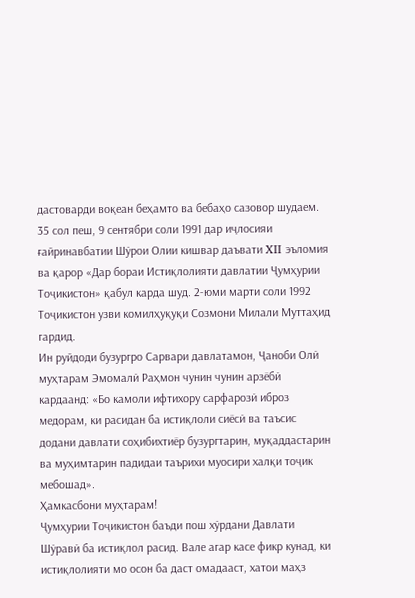дастоварди воқеан беҳамто ва бебаҳо сазовор шудаем. 35 сол пеш, 9 сентябри соли 1991 дар иҷлосияи ғайринавбатии Шӯрои Олии кишвар даъвати XII эъломия ва қарор «Дар бораи Истиқлолияти давлатии Ҷумҳурии Тоҷикистон» қабул карда шуд. 2-юми марти соли 1992 Тоҷикистон узви комилҳуқуқи Созмони Милали Муттаҳид гардид.
Ин руйдоди бузургро Сарвари давлатамон, Ҷаноби Олӣ муҳтарам Эмомалӣ Раҳмон чунин чунин арзёбӣ кардаанд: «Бо камоли ифтихору сарфарозӣ иброз медорам, ки расидан ба истиқлоли сиёсӣ ва таъсис додани давлати соҳибихтиёр бузургтарин, муқаддастарин ва муҳимтарин падидаи таърихи муосири халқи тоҷик мебошад».
Ҳамкасбони муҳтарам!
Ҷумҳурии Тоҷикистон баъди пош хӯрдани Давлати Шӯравӣ ба истиқлол расид. Вале агар касе фикр кунад, ки истиқлолияти мо осон ба даст омадааст, хатои маҳз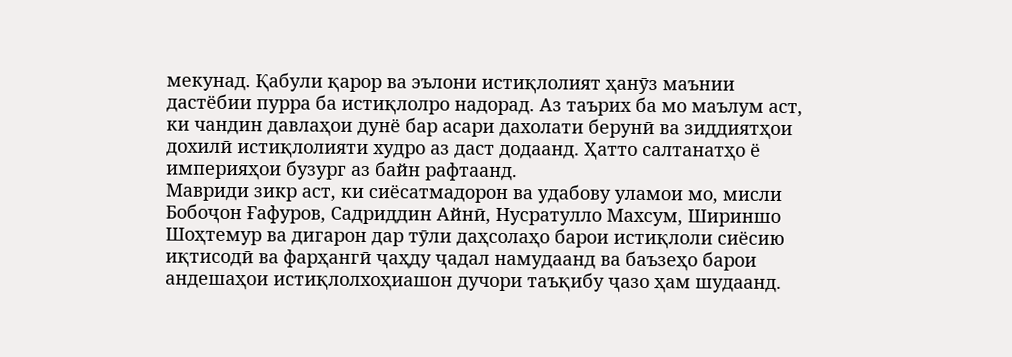мекунад. Қабули қарор ва эълони истиқлолият ҳанӯз маънии дастёбии пурра ба истиқлолро надорад. Аз таърих ба мо маълум аст, ки чандин давлаҳои дунё бар асари дахолати берунӣ ва зиддиятҳои дохилӣ истиқлолияти худро аз даст додаанд. Ҳатто салтанатҳо ё империяҳои бузург аз байн рафтаанд.
Мавриди зикр аст, ки сиёсатмадорон ва удабову уламои мо, мисли Бобоҷон Ғафуров, Садриддин Айнӣ, Нусратулло Махсум, Шириншо Шоҳтемур ва дигарон дар тӯли даҳсолаҳо барои истиқлоли сиёсию иқтисодӣ ва фарҳангӣ ҷаҳду ҷадал намудаанд ва баъзеҳо барои андешаҳои истиқлолхоҳиашон дучори таъқибу ҷазо ҳам шудаанд.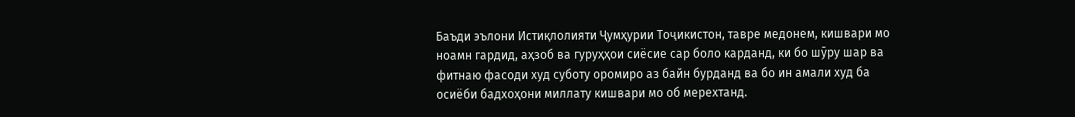Баъди эълони Истиқлолияти Ҷумҳурии Тоҷикистон, тавре медонем, кишвари мо ноамн гардид, аҳзоб ва гуруҳҳои сиёсие сар боло карданд, ки бо шӯру шар ва фитнаю фасоди худ суботу оромиро аз байн бурданд ва бо ин амали худ ба осиёби бадхоҳони миллату кишвари мо об мерехтанд.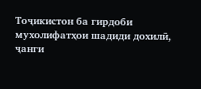Тоҷикистон ба гирдоби мухолифатҳои шадиди дохилӣ, ҷанги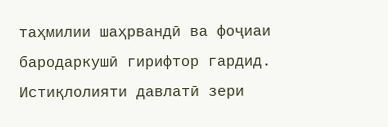таҳмилии шаҳрвандӣ ва фоҷиаи бародаркушӣ гирифтор гардид. Истиқлолияти давлатӣ зери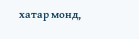хатар монд,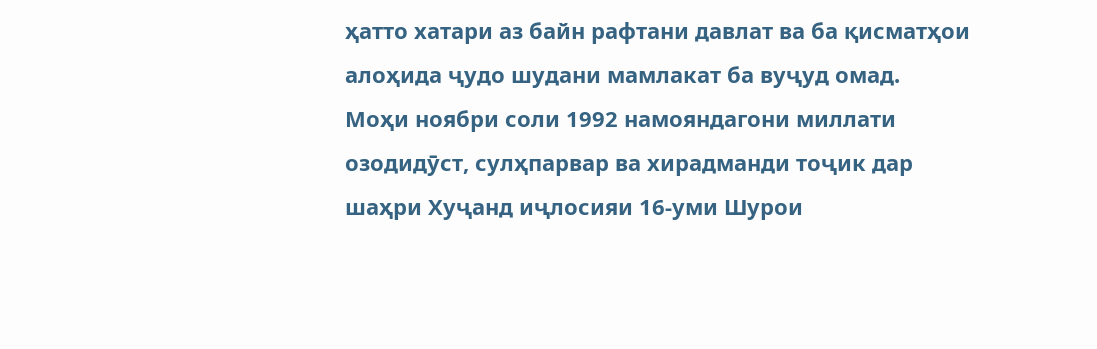ҳатто хатари аз байн рафтани давлат ва ба қисматҳои алоҳида ҷудо шудани мамлакат ба вуҷуд омад.
Моҳи ноябри соли 1992 намояндагони миллати озодидӯст, сулҳпарвар ва хирадманди тоҷик дар шаҳри Хуҷанд иҷлосияи 16-уми Шурои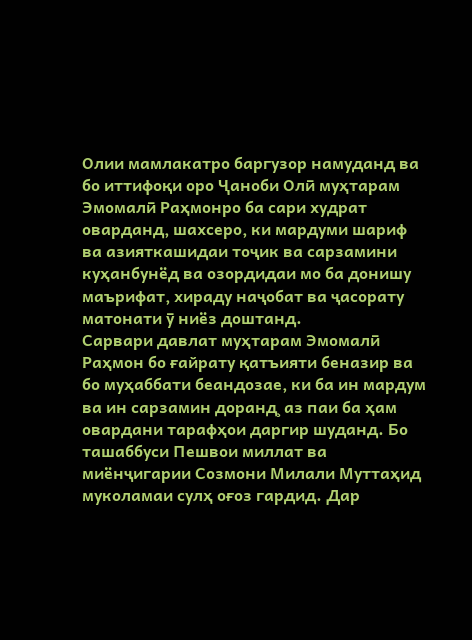Олии мамлакатро баргузор намуданд ва бо иттифоқи оро Ҷаноби Олӣ муҳтарам Эмомалӣ Раҳмонро ба сари худрат оварданд, шахсеро, ки мардуми шариф ва азияткашидаи тоҷик ва сарзамини куҳанбунёд ва озордидаи мо ба донишу маърифат, хираду наҷобат ва ҷасорату матонати ӯ ниёз доштанд.
Сарвари давлат муҳтарам Эмомалӣ Раҳмон бо ғайрату қатъияти беназир ва бо муҳаббати беандозае, ки ба ин мардум ва ин сарзамин доранд¸ аз паи ба ҳам овардани тарафҳои даргир шуданд. Бо ташаббуси Пешвои миллат ва миёнҷигарии Созмони Милали Муттаҳид муколамаи сулҳ оғоз гардид. Дар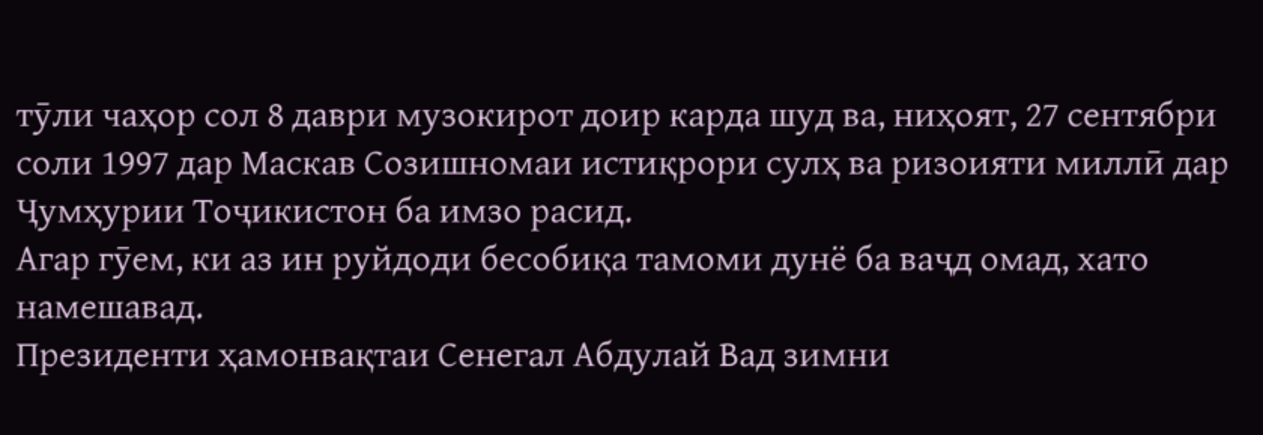тӯли чаҳор сол 8 даври музокирот доир карда шуд ва, ниҳоят, 27 сентябри соли 1997 дар Маскав Созишномаи истиқрори сулҳ ва ризоияти миллӣ дар Ҷумҳурии Тоҷикистон ба имзо расид.
Агар гӯем, ки аз ин руйдоди бесобиқа тамоми дунё ба ваҷд омад, хато намешавад.
Президенти ҳамонвақтаи Сенегал Абдулай Вад зимни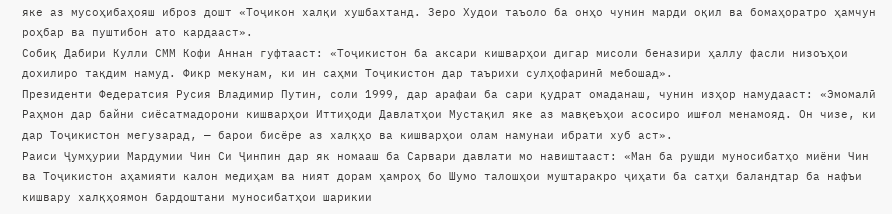яке аз мусоҳибаҳояш иброз дошт «Тоҷикон халқи хушбахтанд. Зеро Худои таъоло ба онҳо чунин марди оқил ва бомаҳоратро ҳамчун роҳбар ва пуштибон ато кардааст».
Собиқ Дабири Кулли СММ Кофи Аннан гуфтааст: «Тоҷикистон ба аксари кишварҳои дигар мисоли беназири ҳаллу фасли низоъҳои дохилиро тақдим намуд. Фикр мекунам, ки ин саҳми Тоҷикистон дар таърихи сулҳофаринӣ мебошад».
Президенти Федератсия Русия Владимир Путин, соли 1999, дар арафаи ба сари қудрат омаданаш, чунин изҳор намудааст: «Эмомалӣ Раҳмон дар байни сиёсатмадорони кишварҳои Иттиҳоди Давлатҳои Мустақил яке аз мавқеъҳои асосиро ишғол менамояд. Он чизе, ки дар Тоҷикистон мегузарад, — барои бисёре аз халқҳо ва кишварҳои олам намунаи ибрати хуб аст».
Раиси Ҷумҳурии Мардумии Чин Си Ҷинпин дар як номааш ба Сарвари давлати мо навиштааст: «Ман ба рушди муносибатҳо миёни Чин ва Тоҷикистон аҳамияти калон медиҳам ва ният дорам ҳамроҳ бо Шумо талошҳои муштаракро ҷиҳати ба сатҳи баландтар ба нафъи кишвару халқҳоямон бардоштани муносибатҳои шарикии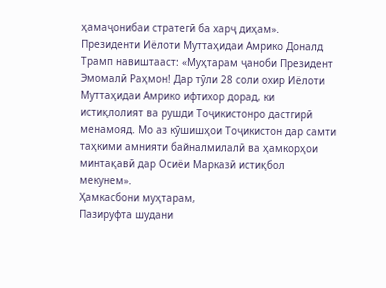ҳамаҷонибаи стратегӣ ба харҷ диҳам».
Президенти Иёлоти Муттаҳидаи Амрико Доналд Трамп навиштааст: «Муҳтарам ҷаноби Президент Эмомалӣ Раҳмон! Дар тӯли 28 соли охир Иёлоти Муттаҳидаи Амрико ифтихор дорад, ки истиқлолият ва рушди Тоҷикистонро дастгирӣ менамояд. Мо аз кӯшишҳои Тоҷикистон дар самти таҳкими амнияти байналмилалӣ ва ҳамкорҳои минтақавӣ дар Осиёи Марказӣ истиқбол мекунем».
Ҳамкасбони муҳтарам,
Пазируфта шудани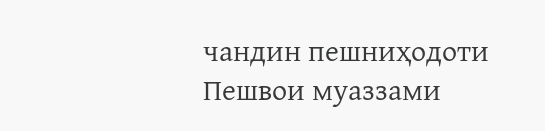чандин пешниҳодоти Пешвои муаззами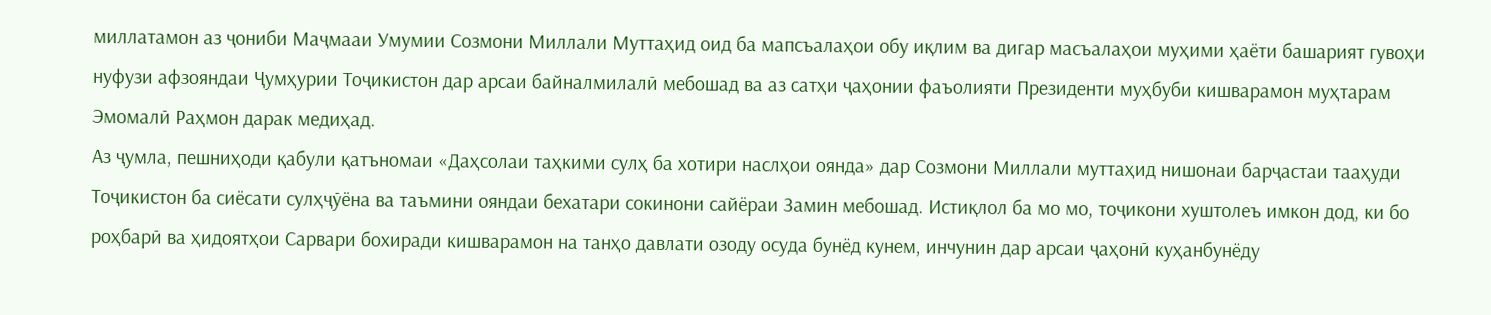миллатамон аз ҷониби Маҷмааи Умумии Созмони Миллали Муттаҳид оид ба мапсъалаҳои обу иқлим ва дигар масъалаҳои муҳими ҳаёти башарият гувоҳи нуфузи афзояндаи Ҷумҳурии Тоҷикистон дар арсаи байналмилалӣ мебошад ва аз сатҳи ҷаҳонии фаъолияти Президенти муҳбуби кишварамон муҳтарам Эмомалӣ Раҳмон дарак медиҳад.
Аз ҷумла, пешниҳоди қабули қатъномаи «Даҳсолаи таҳкими сулҳ ба хотири наслҳои оянда» дар Созмони Миллали муттаҳид нишонаи барҷастаи тааҳуди Тоҷикистон ба сиёсати сулҳҷӯёна ва таъмини ояндаи бехатари сокинони сайёраи Замин мебошад. Истиқлол ба мо мо, тоҷикони хуштолеъ имкон дод, ки бо роҳбарӣ ва ҳидоятҳои Сарвари бохиради кишварамон на танҳо давлати озоду осуда бунёд кунем, инчунин дар арсаи ҷаҳонӣ куҳанбунёду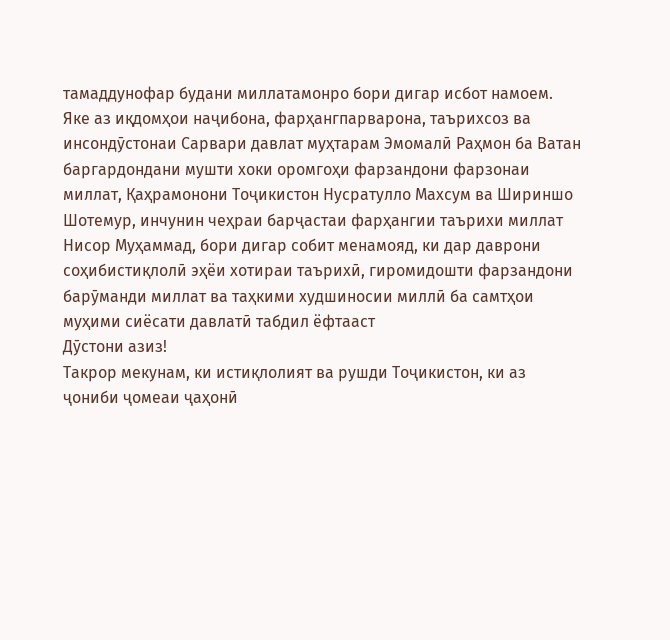тамаддунофар будани миллатамонро бори дигар исбот намоем.
Яке аз иқдомҳои наҷибона, фарҳангпарварона, таърихсоз ва инсондӯстонаи Сарвари давлат муҳтарам Эмомалӣ Раҳмон ба Ватан баргардондани мушти хоки оромгоҳи фарзандони фарзонаи миллат, Қаҳрамонони Тоҷикистон Нусратулло Махсум ва Шириншо Шотемур, инчунин чеҳраи барҷастаи фарҳангии таърихи миллат Нисор Муҳаммад, бори дигар собит менамояд, ки дар даврони соҳибистиқлолӣ эҳёи хотираи таърихӣ, гиромидошти фарзандони барӯманди миллат ва таҳкими худшиносии миллӣ ба самтҳои муҳими сиёсати давлатӣ табдил ёфтааст
Дӯстони азиз!
Такрор мекунам, ки истиқлолият ва рушди Тоҷикистон, ки аз ҷониби ҷомеаи ҷаҳонӣ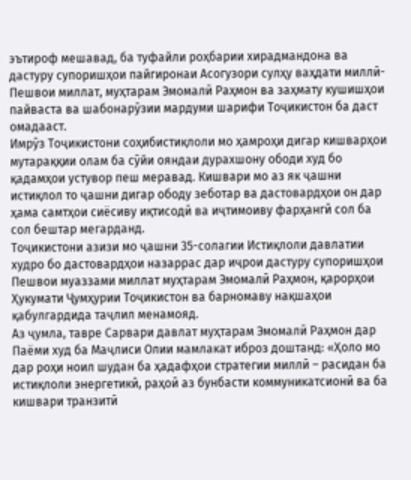эътироф мешавад, ба туфайли роҳбарии хирадмандона ва дастуру супоришҳои пайгиронаи Асогузори сулҳу ваҳдати миллӣ-Пешвои миллат, муҳтарам Эмомалӣ Раҳмон ва заҳмату кушишҳои пайваста ва шабонарӯзии мардуми шарифи Тоҷикистон ба даст омадааст.
Имрӯз Тоҷикистони соҳибистиқлоли мо ҳамроҳи дигар кишварҳои мутараққии олам ба сӯйи ояндаи дурахшону ободи худ бо қадамҳои устувор пеш меравад. Кишвари мо аз як ҷашни истиқлол то ҷашни дигар ободу зеботар ва дастовардҳои он дар ҳама самтҳои сиёсиву иқтисодӣ ва иҷтимоиву фарҳангӣ сол ба сол бештар мегарданд.
Тоҷикистони азизи мо ҷашни 35-солагии Истиқлоли давлатии худро бо дастовардҳои назаррас дар иҷрои дастуру супоришҳои Пешвои муаззами миллат муҳтарам Эмомалӣ Раҳмон, қарорҳои Ҳукумати Ҷумҳурии Тоҷикистон ва барномаву нақшаҳои қабулгардида таҷлил менамояд.
Аз ҷумла, тавре Сарвари давлат муҳтарам Эмомалӣ Раҳмон дар Паёми худ ба Маҷлиси Олии мамлакат иброз доштанд: «Ҳоло мо дар роҳи ноил шудан ба ҳадафҳои стратегии миллӣ – расидан ба истиқлоли энергетикӣ, раҳоӣ аз бунбасти коммуникатсионӣ ва ба кишвари транзитӣ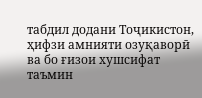табдил додани Тоҷикистон, ҳифзи амнияти озуқаворӣ ва бо ғизои хушсифат таъмин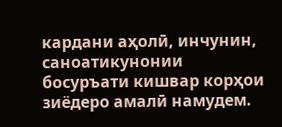кардани аҳолӣ, инчунин, саноатикунонии босуръати кишвар корҳои зиёдеро амалӣ намудем.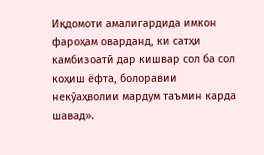Иқдомоти амалигардида имкон фароҳам оварданд, ки сатҳи камбизоатӣ дар кишвар сол ба сол коҳиш ёфта, болоравии некӯаҳволии мардум таъмин карда шавад».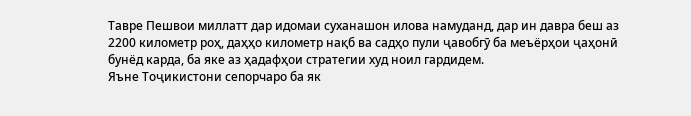Тавре Пешвои миллатт дар идомаи суханашон илова намуданд, дар ин давра беш аз 2200 километр роҳ, даҳҳо километр нақб ва садҳо пули ҷавобгӯ ба меъёрҳои ҷаҳонӣ бунёд карда, ба яке аз ҳадафҳои стратегии худ ноил гардидем.
Яъне Тоҷикистони сепорчаро ба як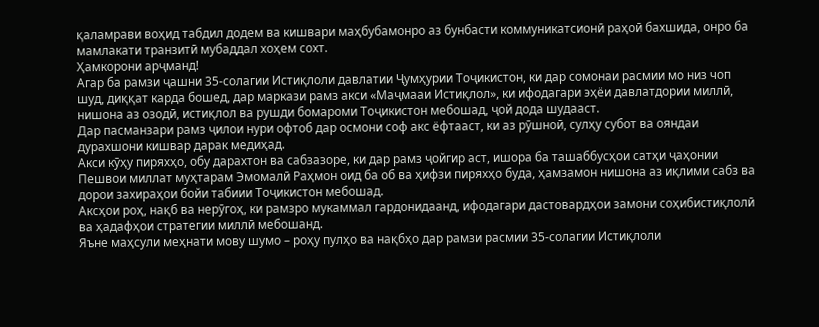қаламрави воҳид табдил додем ва кишвари маҳбубамонро аз бунбасти коммуникатсионӣ раҳоӣ бахшида, онро ба мамлакати транзитӣ мубаддал хоҳем сохт.
Ҳамкорони арҷманд!
Агар ба рамзи ҷашни 35-солагии Истиқлоли давлатии Ҷумҳурии Тоҷикистон, ки дар сомонаи расмии мо низ чоп шуд, диққат карда бошед, дар маркази рамз акси «Маҷмааи Истиқлол», ки ифодагари эҳёи давлатдории миллӣ, нишона аз озодӣ, истиқлол ва рушди бомароми Тоҷикистон мебошад, ҷой дода шудааст.
Дар пасманзари рамз ҷилои нури офтоб дар осмони соф акс ёфтааст, ки аз рӯшноӣ, сулҳу субот ва ояндаи дурахшони кишвар дарак медиҳад.
Акси кӯҳу пиряхҳо, обу дарахтон ва сабзазоре, ки дар рамз ҷойгир аст, ишора ба ташаббусҳои сатҳи ҷаҳонии Пешвои миллат муҳтарам Эмомалӣ Раҳмон оид ба об ва ҳифзи пиряхҳо буда, ҳамзамон нишона аз иқлими сабз ва дорои захираҳои бойи табиии Тоҷикистон мебошад.
Аксҳои роҳ, нақб ва нерӯгоҳ, ки рамзро мукаммал гардонидаанд, ифодагари дастовардҳои замони соҳибистиқлолӣ ва ҳадафҳои стратегии миллӣ мебошанд.
Яъне маҳсули меҳнати мову шумо – роҳу пулҳо ва нақбҳо дар рамзи расмии 35-солагии Истиқлоли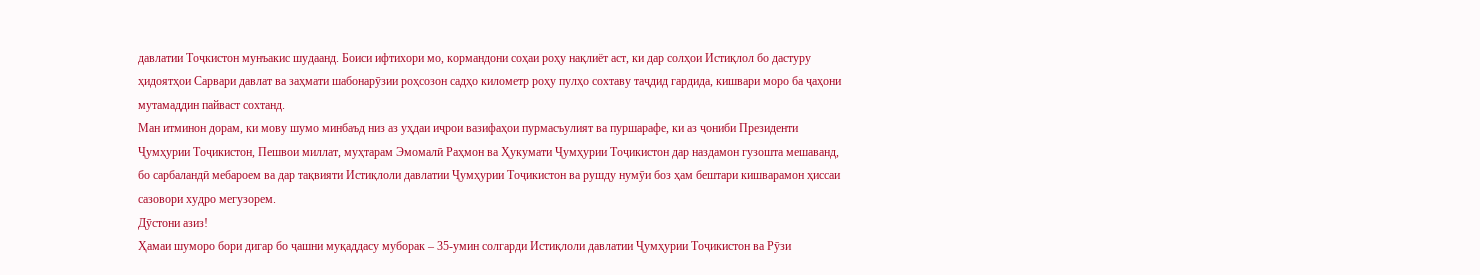давлатии Тоҷкистон мунъакис шудаанд. Боиси ифтихори мо, кормандони соҳаи роҳу нақлиёт аст, ки дар солҳои Истиқлол бо дастуру ҳидоятҳои Сарвари давлат ва заҳмати шабонарӯзии роҳсозон садҳо километр роҳу пулҳо сохтаву таҷдид гардида, кишвари моро ба ҷаҳони мутамаддин пайваст сохтанд.
Ман итминон дорам, ки мову шумо минбаъд низ аз уҳдаи иҷрои вазифаҳои пурмасъулият ва пуршарафе, ки аз ҷониби Президенти Ҷумҳурии Тоҷикистон, Пешвои миллат, муҳтарам Эмомалӣ Раҳмон ва Ҳукумати Ҷумҳурии Тоҷикистон дар наздамон гузошта мешаванд, бо сарбаландӣ мебароем ва дар тақвияти Истиқлоли давлатии Ҷумҳурии Тоҷикистон ва рушду нумӯи боз ҳам бештари кишварамон ҳиссаи сазовори худро мегузорем.
Дӯстони азиз!
Ҳамаи шуморо бори дигар бо ҷашни муқаддасу муборак – 35-умин солгарди Истиқлоли давлатии Ҷумҳурии Тоҷикистон ва Рӯзи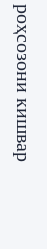роҳсозони кишвар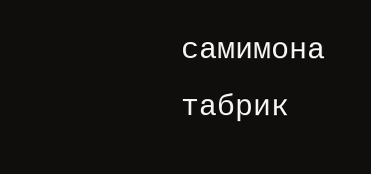самимона табрик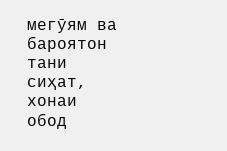мегӯям ва бароятон тани сиҳат, хонаи обод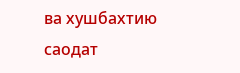ва хушбахтию саодат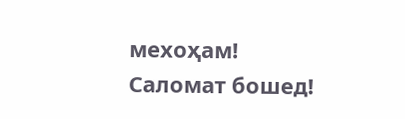мехоҳам!
Саломат бошед!